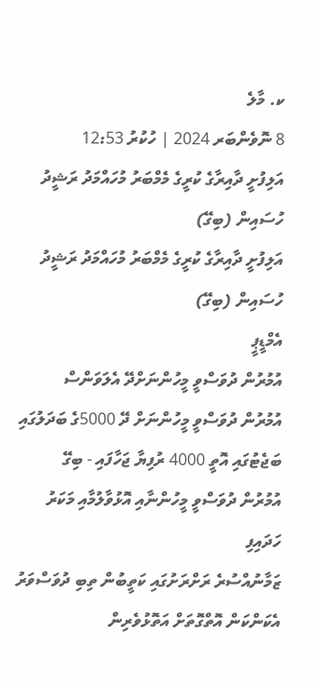ކ. މާލެ
8 ނޮވެންބަރ 2024 | ހުކުރު 12:53
އަލިފުށީ ދާއިރާގެ ކުރީގެ މެމްބަރު މުހައްމަދު ރަޝީދު ހުސައިން (ބިގޭ)
އަލިފުށީ ދާއިރާގެ ކުރީގެ މެމްބަރު މުހައްމަދު ރަޝީދު ހުސައިން (ބިގޭ)
އެމްޑީޕީ
އުމުރުން ދުވަސްވީ މީހުންނަށްދޭ އެލަވަންސް
އުމުރުން ދުވަސްވީ މީހުންނަށް ދޭ 5000ގެ ބަދަލުގައި ބަޖެޓުގައި އޮތީ 4000 ރުފިޔާ ޖަހާފައި - ބިގޭ
އުމުރުން ދުވަސްވީ މީހުންނާއި އޮޅުވާލުމާއި މަކަރު ހަދައިފި
ޒަމާނުއްސުރެ ރަށްރަށުގައި ކަތީބުން ތިބި ދުވަސްވަރު އެކަންކަން އޮތްގޮތަށް އަތޮޅުވެރިން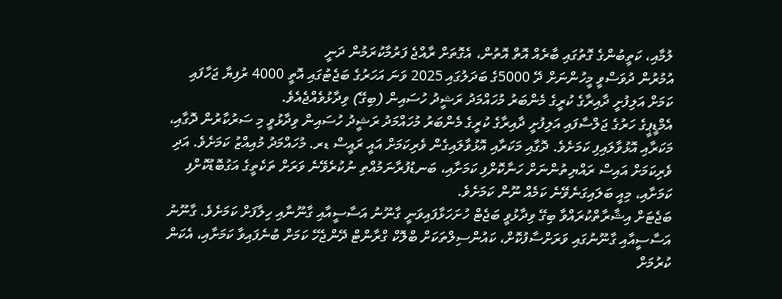ލުމާއި، ކަތީބުންގެ ގޮތުގައި ބާރެއް އޮތް އޮތުން، އެގޮތަށް ރާއްޖެ ފަރުމާކުރަމުން ދަނީ
އުމުރުން ދުވަސްވީ މީހުންނަށް ދޭ 5000ގެ ބަދަލުގައި 2025 ވަނަ އަހަރުގެ ބަޖެޓުގައި އޮތީ 4000 ރުފިޔާ ޖަހާފައި ކަމަށް އަލިފުށީ ދާއިރާގެ ކުރީގެ މެންބަރު މުހައްމަދު ރަޝީދު ހުސައިން (ބިގޭ) ވިދާޅުވެއްޖެއެވެ.
އެމްޑީޕީގެ ހަރުގެ ޖަލްސާފައި އަލިފުށީ ދާއިރާގެ ކުރީގެ މެންބަރު މުހައްމަދު ރަޝީދު ހުސައިން ވިދާޅުވީ މި ސަރުކާރުން ދޮގާއި، މަކަރާއި އޮޅުވާލައިފި ކަމަށެވެ. ދޮގާއި މަކަރާއި އޮޅުވާލައިގެން ވެރިކަމަށް އައީ ރައީސް ޑރ. މުހައްމަދު މުއިއްޒު ކަމަށެވެ. އަދި ވެރިކަމަށް އައިސް ރައްޔިތުންނަށް ހަނާކޮށްފި ކަމަށާއި، ބަނޑުފުރާނަމުއްތި ނުކުރެވޭނެ ވަރަށް ތަކެތީގެ އަގުބޮޑުކޮށްފި ކަމަށާއި، މިއީ ބަލައިގަނެވޭނެ ކަމެއް ނޫން ކަމަށެވެ.
ބަޖެޓަށް އިޝާރާތްކުރައްވާ ބިގޭ ވިދާޅުވީ ބަޖެޓް ހުށަހަޅާފައިވަނީ ގާނޫނު އަސާސީއާއި ގާނޫނާއި ހިލާފަށް ކަމަށެވެ. ގާނޫނު އަސާސީއާއި ގާނޫނުގައި ވަރަށްސާފުކޮށް، ކައުންސިލްތަކަށް ބްލޮކް ގްރާންޓް ދޭންޖެހޭ ކަމަށް ބުނެފައިވާ ކަމަށާއި، އެކަން ކުރުމަށް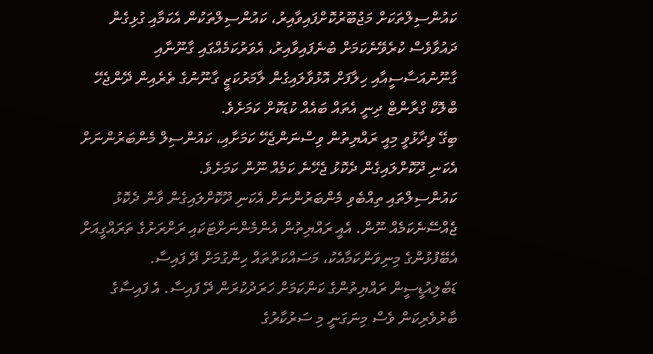ކައުންސިލްތަކަށް މަޖުބޫރުކޮށްފައިވާއިރު، ކައުންސިލްތަކުން އެކަމާއި ގުޅިގެން ދައުވާވެސް ކުރެވޭނެކަމަށް ބުނެފައިވާއިރު، އެވަރުކަމެއްގައި ގާނޫނާއި ގާނޫނުއަސާސީއާއި ހިލާފަށް އޮޅުވާލައިގެން ލާމަރުކަޒީ ގާނޫނުގެ ތެރެއިން ދޭންޖެހޭ ބްލޮކް ގްރާންޓް ދިނީ އެތައް ބައެއް ކުޑަކޮށް ކަމަށެވެ.
ބިގޭ ވިދާޅުވީ މިއީ ރައްޔިތުން ވިސްނަންޖެހޭ ކަމަށާއި، ކައުންސިލް މެންބަރުންނަށް އެކަނި ދޫކޮށްލައިގެން ދެކޮޅު ޖެހޭނެ ކަމެއް ނޫން ކަމަށެވެ.
ކައުންސިލްތައި ތިއްބެވި މެންބަރުންނަށް އެކަނި ދޫކޮށްލައިގެން ވާން ދެކޮޅު ޖެއްސޭނެކަމެއް ނޫން. އެއީ ރައްޔިތުން އެންމެންނަށްޓަކައި ރަށްރަށުގެ ތަރައްގީއަށް އެބޭފުޅުންގެ މިނިވަންކަމާއެކު، މަސައްކަތްތައް ހިންގުމަށް ދޭ ފައިސާ. ޑަބްލިއުޑީސީން ރައްޔިތުންގެ ކަންކަމަށް ހަރަދުކުރަން ދޭ ފައިސާ. އެ ފައިސާގެ ބާރުވެރިކަން ވެސް މިނަގަނީ މި ސަރުކާރުގެ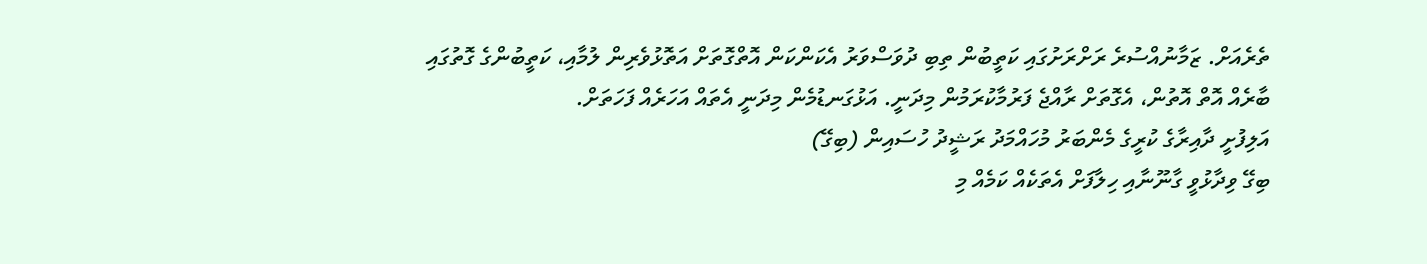ތެރެއަށް. ޒަމާނުއްސުރެ ރަށްރަށުގައި ކަތީބުން ތިބި ދުވަސްވަރު އެކަންކަން އޮތްގޮތަށް އަތޮޅުވެރިން ލުމާއި، ކަތީބުންގެ ގޮތުގައި ބާރެއް އޮތް އޮތުން، އެގޮތަށް ރާއްޖެ ފަރުމާކުރަމުން މިދަނީ. އަޅުގަނޑުމެން މިދަނީ އެތައް އަހަރެއް ފަހަތަށް.
އަލިފުށީ ދާއިރާގެ ކުރީގެ މެންބަރު މުހައްމަދު ރަޝީދު ހުސައިން (ބިގޭ)
ބިގޭ ވިދާޅުވީ ގާނޫނާއި ހިލާފަށް އެތަކެއް ކަމެއް މި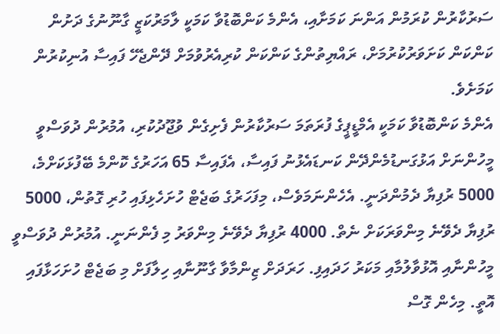ސަރުކާރުން ކުރަމުން އަންނަ ކަމަށާއި، އެންމެ ކަންބޮޑުވާ ކަމަކީ ލާމަރުކަޒީ ގާނޫނުގެ ދަށުން ކަންކަން ކަށަވަރުކުރުމަށް، ރައްޔިތުންގެ ކަންކަން ކުރިއެރުވުމަށް ދޭންޖެހޭ ފައިސާ އުނިކުރުން ކަމަށެވެ.
އެންމެ ކަންބޮޑުވާ ކަމަކީ އެމްޑީޕީގެ ފުރަތަމަ ސަރުކާރުން ފެށިގެން ވުޖޫދުކުރި، އުމުރުން ދުވަސްވީ މީހުންނަށް އަޅުގަނޑުމެންދޭން ކަނޑައެޅުނު ފައިސާ، އެފައިސާ 65 އަހަރުގެ ކޮންމެ ބޭފުޅަކަށްމެ، 5000 ރުފިޔާ ދެމުންދަނީ. އެހެންނަމަވެސް، މިފަހަރުގެ ބަޖެޓް ހުށަހެޅިފައި ހުރި ގޮތުން، 5000 ރުފިޔާ ދެވޭނެ މިންވަރަކަށް ނެތް. 4000 ރުފިޔާ ދެވޭނެ މިންވަރު މި ފެންނަނީ. އުމުރުން ދުވަސްވީ މީހުންނާއި އޮޅުވާލުމާއި މަކަރު ހަދައިފި. ހަރަދަށް ޒިންމާވާ ގާނޫނާއި ހިލާފަށް މި ބަޖެޓް ހުށަހަޅާފައި އޮތީ. މިހެން ގޮސް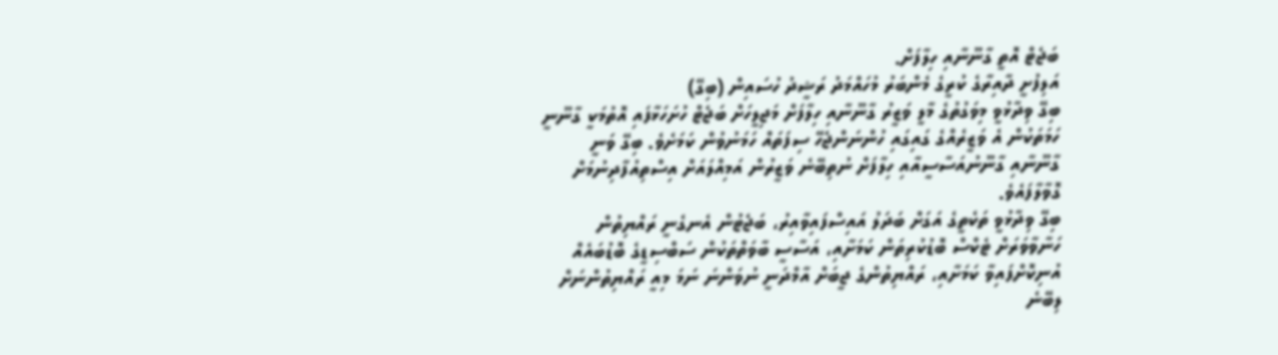ބަޖެޓް އޮތީ ގާނޫނާއި ހިލާފަށް.
އަލިފުށީ ދާއިރާގެ ކުރީގެ މެންބަރު މުހައްމަދު ރަޝީދު ހުސައިން (ބިގޭ)
ބިގޭ ވިދާޅުވީ މިވަގުތުގެ މާލީ ވަޒީރު ގާނޫނާއި ހިލާފަށް މަޖިލީހަށް ބަޖެޓް ހުށަހަޅާފައި އޮތުމަކީ ގާނޫނީ ހަމަތަކުން އެ ވަޒީރެއްގެ ގައިގައި ހުންނަންޖެހޭ ސިފަތައް ހަމަނުވުން ކަމަށެވެ. ބިގޭ ވަނީ ގާނޫނާއި ގާނޫނުއަސާސީއާއި ހިލާފަށް ނުތިބޭނެ ވަޒީރުން އަމިއްލައަށް އިސްތިއުފާދިނުމަށް ގޮވާލާފައެވެ.
ބިގޭ ވިދާޅުވީ ތަކެތީގެ އަގަށް ބަދަލު އައިސްފައިވާއިރު، ބަޖެޓުން އެނގެނީ ރައްޔިތުން ހަނާވާވަރަށް ޓެކްސް ބޮޑުކުރިތަން ކަމަށާއި، އަސާސީ ބާވަތްތަކުން ސަބްސިޑީގެ ބޮޑުބައެއް އުނިކޮށްފައިވާ ކަމަށާއި، ރައްޔިތުންގެ ޖީބަށް އާމްދަނީ ނުވަންނަ ނަމަ މިއީ ރައްޔިތުންނަށް ލިބޭނެ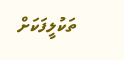ތަކުލީފަކަށް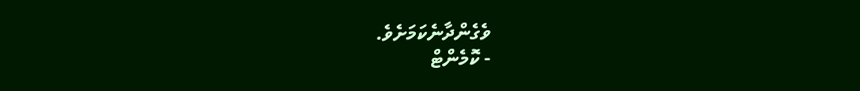ވެގެންދާނެކަމަށެވެ.
- ކޮމެންޓް